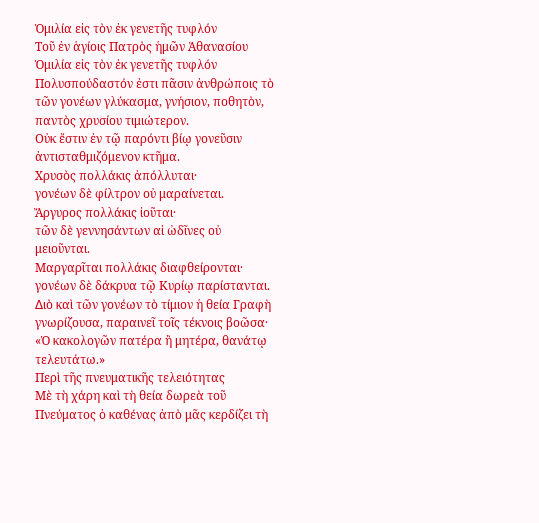Ὁμιλία εἰς τὸν ἐκ γενετῆς τυφλόν
Τοῦ ἐν ἁγίοις Πατρὸς ἡμῶν Ἀθανασίου
Ὁμιλία εἰς τὸν ἐκ γενετῆς τυφλόν
Πολυσπούδαστόν ἐστι πᾶσιν ἀνθρώποις τὸ τῶν γονέων γλύκασμα, γνήσιον, ποθητὸν, παντὸς χρυσίου τιμιώτερον.
Οὐκ ἔστιν ἐν τῷ παρόντι βίῳ γονεῦσιν ἀντισταθμιζόμενον κτῆμα.
Χρυσὸς πολλάκις ἀπόλλυται·
γονέων δὲ φίλτρον οὐ μαραίνεται.
Ἄργυρος πολλάκις ἰοῦται·
τῶν δὲ γεννησάντων αἱ ὠδῖνες οὐ μειοῦνται.
Μαργαρῖται πολλάκις διαφθείρονται·
γονέων δὲ δάκρυα τῷ Κυρίῳ παρίστανται.
∆ιὸ καὶ τῶν γονέων τὸ τίμιον ἡ θεία Γραφὴ γνωρίζουσα, παραινεῖ τοῖς τέκνοις βοῶσα·
«Ὁ κακολογῶν πατέρα ἢ μητέρα, θανάτῳ τελευτάτω.»
Περὶ τῆς πνευματικῆς τελειότητας
Μὲ τὴ χάρη καὶ τὴ θεία δωρεὰ τοῦ Πνεύματος ὁ καθένας ἀπὸ μᾶς κερδίζει τὴ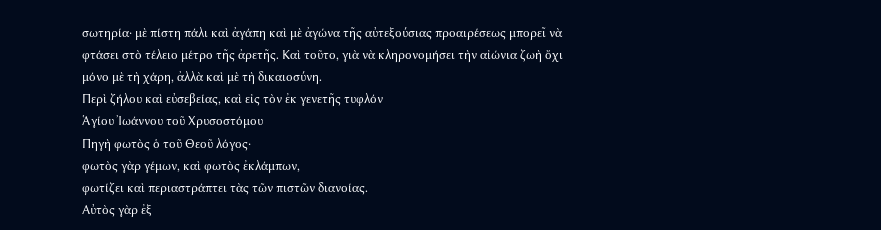σωτηρία· μὲ πίστη πάλι καὶ ἀγάπη καὶ μὲ ἀγώνα τῆς αὐτεξούσιας προαιρέσεως μπορεῖ νὰ φτάσει στὸ τέλειο μέτρο τῆς ἀρετῆς. Καὶ τοῦτο, γιὰ νὰ κληρονομήσει τὴν αἰώνια ζωὴ ὄχι μόνο μὲ τὴ χάρη, ἀλλὰ καὶ μὲ τὴ δικαιοσύνη.
Περὶ ζήλου καὶ εὐσεβείας, καὶ εἰς τὸν ἐκ γενετῆς τυφλόν
Ἁγίου Ἰωάννου τοῦ Χρυσοστόμου
Πηγὴ φωτὸς ὁ τοῦ Θεοῦ λόγος·
φωτὸς γὰρ γέμων, καὶ φωτὸς ἐκλάμπων,
φωτίζει καὶ περιαστράπτει τὰς τῶν πιστῶν διανοίας.
Αὐτὸς γὰρ ἐξ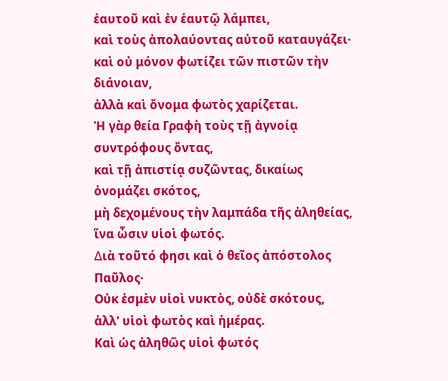ἑαυτοῦ καὶ ἐν ἑαυτῷ λάμπει,
καὶ τοὺς ἀπολαύοντας αὐτοῦ καταυγάζει·
καὶ οὐ μόνον φωτίζει τῶν πιστῶν τὴν διάνοιαν,
ἀλλὰ καὶ ὄνομα φωτὸς χαρίζεται.
Ἡ γὰρ θεία Γραφὴ τοὺς τῇ ἀγνοίᾳ συντρόφους ὄντας,
καὶ τῇ ἀπιστίᾳ συζῶντας, δικαίως ὀνομάζει σκότος,
μὴ δεχομένους τὴν λαμπάδα τῆς ἀληθείας,
ἵνα ὦσιν υἱοὶ φωτός.
∆ιὰ τοῦτό φησι καὶ ὁ θεῖος ἀπόστολος Παῦλος·
Οὐκ ἐσμὲν υἱοὶ νυκτὸς, οὐδὲ σκότους,
ἀλλ' υἱοὶ φωτὸς καὶ ἡμέρας.
Καὶ ὡς ἀληθῶς υἱοὶ φωτός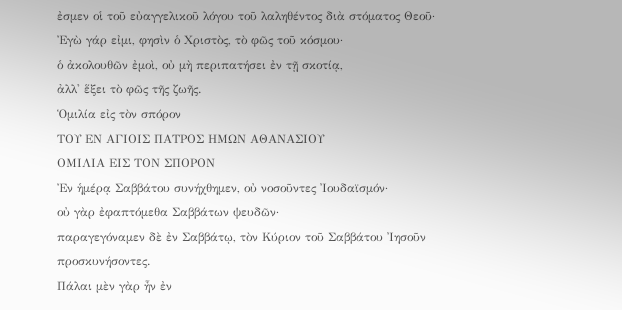ἐσμεν οἱ τοῦ εὐαγγελικοῦ λόγου τοῦ λαληθέντος διὰ στόματος Θεοῦ·
Ἐγὼ γάρ εἰμι, φησὶν ὁ Χριστὸς, τὸ φῶς τοῦ κόσμου·
ὁ ἀκολουθῶν ἐμοὶ, οὐ μὴ περιπατήσει ἐν τῇ σκοτίᾳ,
ἀλλ' ἕξει τὸ φῶς τῆς ζωῆς.
Ὁμιλία εἰς τὸν σπόρον
ΤΟΥ ΕΝ ΑΓΙΟΙΣ ΠΑΤΡΟΣ ΗΜΩΝ ΑΘΑΝΑΣΙΟΥ
ΟΜΙΛΙΑ ΕΙΣ ΤΟΝ ΣΠΟΡΟΝ
Ἐν ἡμέρᾳ Σαββάτου συνήχθημεν, οὐ νοσοῦντες Ἰουδαϊσμόν·
οὐ γὰρ ἐφαπτόμεθα Σαββάτων ψευδῶν·
παραγεγόναμεν δὲ ἐν Σαββάτῳ, τὸν Κύριον τοῦ Σαββάτου Ἰησοῦν προσκυνήσοντες.
Πάλαι μὲν γὰρ ἦν ἐν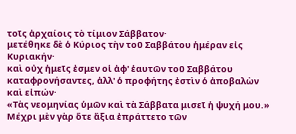τοῖς ἀρχαίοις τὸ τίμιον Σάββατον·
μετέθηκε δὲ ὁ Κύριος τὴν τοῦ Σαββάτου ἡμέραν εἰς Κυριακήν·
καὶ οὐχ ἡμεῖς ἐσμεν οἱ ἀφ' ἑαυτῶν τοῦ Σαββάτου καταφρονήσαντες, ἀλλ' ὁ προφήτης ἐστὶν ὁ ἀποβαλὼν καὶ εἰπών·
«Τὰς νεομηνίας ὑμῶν καὶ τὰ Σάββατα μισεῖ ἡ ψυχή μου.»
Μέχρι μὲν γὰρ ὅτε ἄξια ἐπράττετο τῶν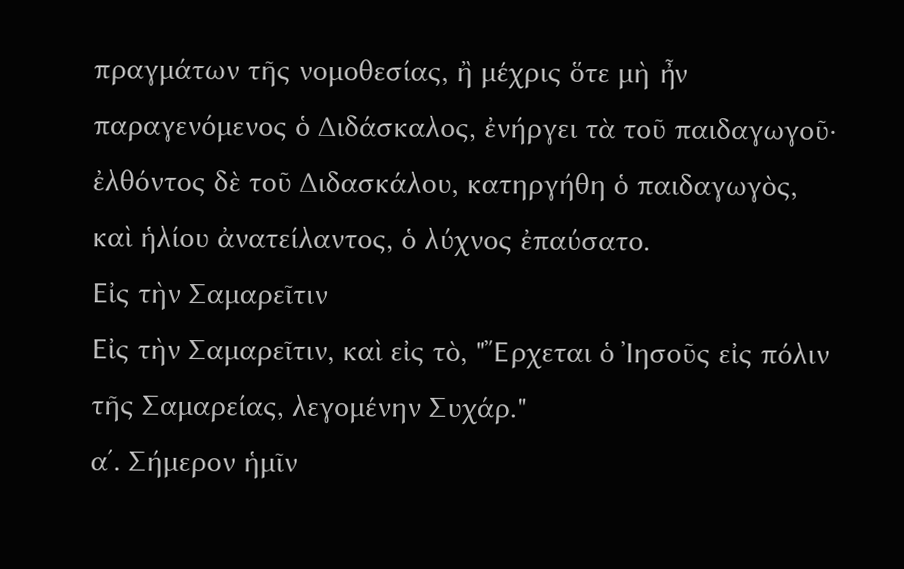πραγμάτων τῆς νομοθεσίας, ἢ μέχρις ὅτε μὴ ἦν παραγενόμενος ὁ ∆ιδάσκαλος, ἐνήργει τὰ τοῦ παιδαγωγοῦ·
ἐλθόντος δὲ τοῦ ∆ιδασκάλου, κατηργήθη ὁ παιδαγωγὸς,
καὶ ἡλίου ἀνατείλαντος, ὁ λύχνος ἐπαύσατο.
Εἰς τὴν Σαμαρεῖτιν
Εἰς τὴν Σαμαρεῖτιν, καὶ εἰς τὸ, "Ἔρχεται ὁ Ἰησοῦς εἰς πόλιν τῆς Σαμαρείας, λεγομένην Συχάρ."
αʹ. Σήμερον ἡμῖν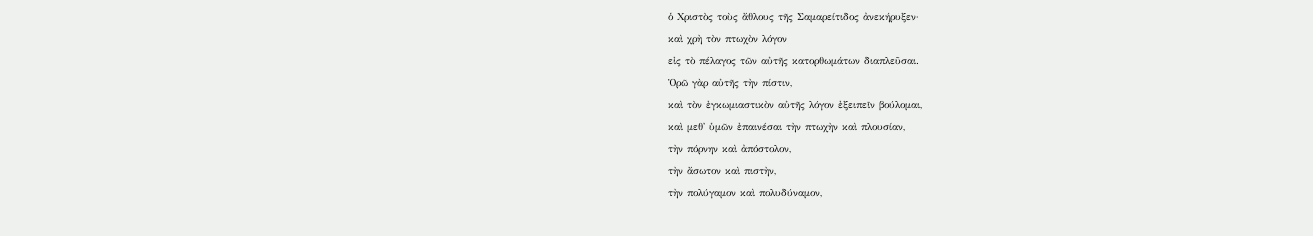ὁ Χριστὸς τοὺς ἄθλους τῆς Σαμαρείτιδος ἀνεκήρυξεν·
καὶ χρὴ τὸν πτωχὸν λόγον
εἰς τὸ πέλαγος τῶν αὐτῆς κατορθωμάτων διαπλεῦσαι.
Ὁρῶ γὰρ αὐτῆς τὴν πίστιν,
καὶ τὸν ἐγκωμιαστικὸν αὐτῆς λόγον ἐξειπεῖν βούλομαι,
καὶ μεθ' ὑμῶν ἐπαινέσαι τὴν πτωχὴν καὶ πλουσίαν,
τὴν πόρνην καὶ ἀπόστολον,
τὴν ἄσωτον καὶ πιστὴν,
τὴν πολύγαμον καὶ πολυδύναμον,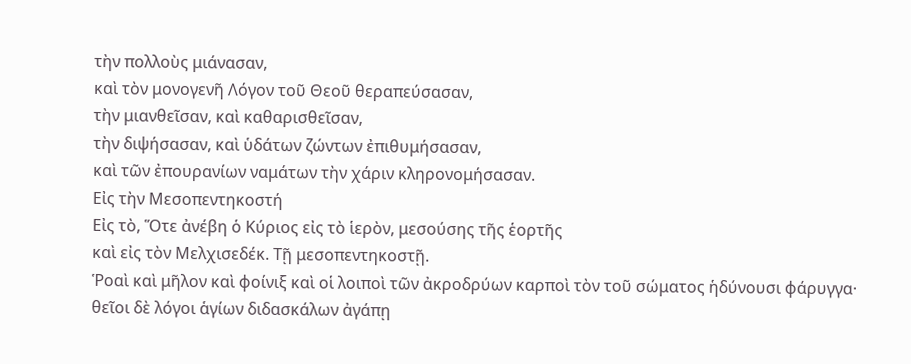τὴν πολλοὺς μιάνασαν,
καὶ τὸν μονογενῆ Λόγον τοῦ Θεοῦ θεραπεύσασαν,
τὴν μιανθεῖσαν, καὶ καθαρισθεῖσαν,
τὴν διψήσασαν, καὶ ὑδάτων ζώντων ἐπιθυμήσασαν,
καὶ τῶν ἐπουρανίων ναμάτων τὴν χάριν κληρονομήσασαν.
Εἰς τὴν Μεσοπεντηκοστή
Εἰς τὸ, Ὅτε ἀνέβη ὁ Κύριος εἰς τὸ ἱερὸν, μεσούσης τῆς ἑορτῆς
καὶ εἰς τὸν Μελχισεδέκ. Τῇ μεσοπεντηκοστῇ.
Ῥοαὶ καὶ μῆλον καὶ φοίνιξ καὶ οἱ λοιποὶ τῶν ἀκροδρύων καρποὶ τὸν τοῦ σώματος ἡδύνουσι φάρυγγα·
θεῖοι δὲ λόγοι ἁγίων διδασκάλων ἀγάπῃ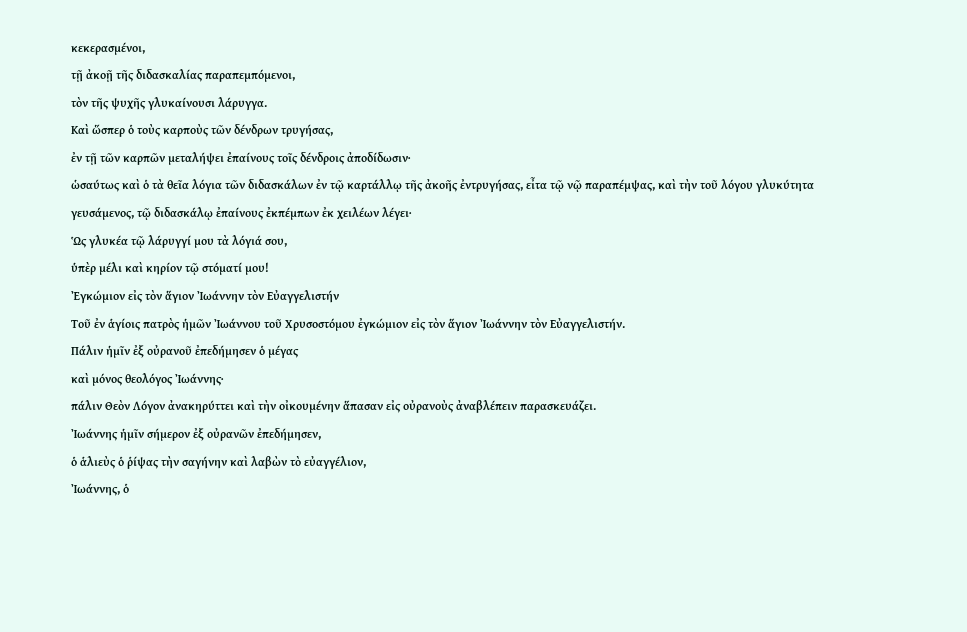κεκερασμένοι,
τῇ ἀκοῇ τῆς διδασκαλίας παραπεμπόμενοι,
τὸν τῆς ψυχῆς γλυκαίνουσι λάρυγγα.
Καὶ ὥσπερ ὁ τοὺς καρποὺς τῶν δένδρων τρυγήσας,
ἐν τῇ τῶν καρπῶν μεταλήψει ἐπαίνους τοῖς δένδροις ἀποδίδωσιν·
ὡσαύτως καὶ ὁ τὰ θεῖα λόγια τῶν διδασκάλων ἐν τῷ καρτάλλῳ τῆς ἀκοῆς ἐντρυγήσας, εἶτα τῷ νῷ παραπέμψας, καὶ τὴν τοῦ λόγου γλυκύτητα γευσάμενος, τῷ διδασκάλῳ ἐπαίνους ἐκπέμπων ἐκ χειλέων λέγει·
Ὡς γλυκέα τῷ λάρυγγί μου τὰ λόγιά σου,
ὑπὲρ μέλι καὶ κηρίον τῷ στόματί μου!
Ἐγκώμιον εἰς τὸν ἅγιον Ἰωάννην τὸν Εὐαγγελιστήν
Τοῦ ἐν ἁγίοις πατρὸς ἡμῶν Ἰωάννου τοῦ Χρυσοστόμου ἐγκώμιον εἰς τὸν ἅγιον Ἰωάννην τὸν Εὐαγγελιστήν.
Πάλιν ἡμῖν ἐξ οὐρανοῦ ἐπεδήμησεν ὁ μέγας
καὶ μόνος θεολόγος Ἰωάννης·
πάλιν Θεὸν Λόγον ἀνακηρύττει καὶ τὴν οἰκουμένην ἅπασαν εἰς οὐρανοὺς ἀναβλέπειν παρασκευάζει.
Ἰωάννης ἡμῖν σήμερον ἐξ οὐρανῶν ἐπεδήμησεν,
ὁ ἁλιεὺς ὁ ῥίψας τὴν σαγήνην καὶ λαβὼν τὸ εὐαγγέλιον,
Ἰωάννης, ὁ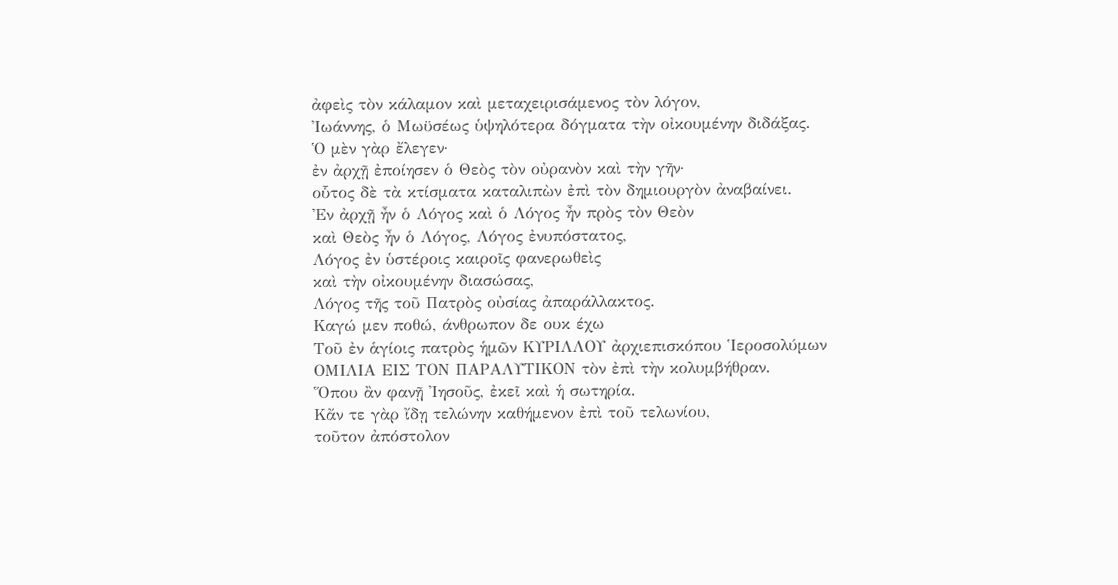ἀφεὶς τὸν κάλαμον καὶ μεταχειρισάμενος τὸν λόγον,
Ἰωάννης, ὁ Μωϋσέως ὑψηλότερα δόγματα τὴν οἰκουμένην διδάξας.
Ὁ μὲν γὰρ ἔλεγεν·
ἐν ἀρχῇ ἐποίησεν ὁ Θεὸς τὸν οὐρανὸν καὶ τὴν γῆν·
οὗτος δὲ τὰ κτίσματα καταλιπὼν ἐπὶ τὸν δημιουργὸν ἀναβαίνει.
Ἐν ἀρχῇ ἦν ὁ Λόγος καὶ ὁ Λόγος ἦν πρὸς τὸν Θεὸν
καὶ Θεὸς ἦν ὁ Λόγος, Λόγος ἐνυπόστατος,
Λόγος ἐν ὑστέροις καιροῖς φανερωθεὶς
καὶ τὴν οἰκουμένην διασώσας,
Λόγος τῆς τοῦ Πατρὸς οὐσίας ἀπαράλλακτος.
Καγώ μεν ποθώ, άνθρωπον δε ουκ έχω
Τοῦ ἐν ἁγίοις πατρὸς ἡμῶν ΚΥΡΙΛΛΟΥ ἀρχιεπισκόπου Ἱεροσολύμων
ΟΜΙΛΙΑ ΕΙΣ ΤΟΝ ΠΑΡΑΛΥΤΙΚΟΝ τὸν ἐπὶ τὴν κολυμβήθραν.
Ὅπου ἂν φανῇ Ἰησοῦς, ἐκεῖ καὶ ἡ σωτηρία.
Κἄν τε γὰρ ἴδῃ τελώνην καθήμενον ἐπὶ τοῦ τελωνίου,
τοῦτον ἀπόστολον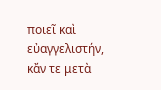ποιεῖ καὶ εὐαγγελιστήν,
κἄν τε μετὰ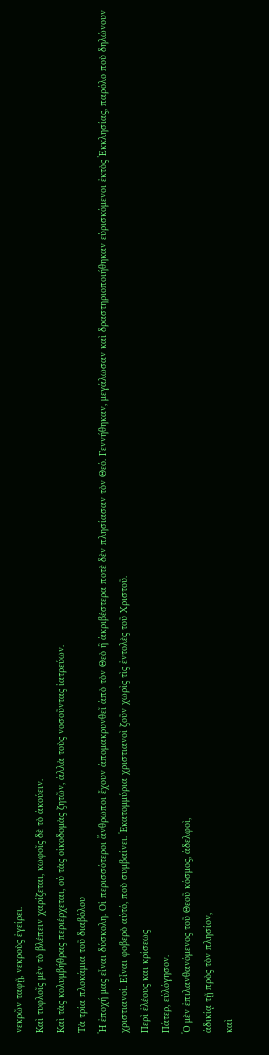νεκρῶν ταφῇ, νεκροὺς ἐγείρει.
Καὶ τυφλοῖς μὲν τὸ βλέπειν χαρίζεται, κωφοῖς δὲ τὸ ἀκούειν.
Καὶ τὰς κολυμβήθρας περιέρχεται, οὐ τὰς οἰκοδομὰς ζητῶν, ἀλλὰ τοὺς νοσοῦντας ἰατρεύων.
Τὰ τρία πλοκάμια τοῦ διαβόλου
Ἡ ἐποχή μας εἶναι δύσκολη. Οἱ περισσότεροι ἄνθρωποι ἔχουν ἀπομακρυνθεῖ ἀπὸ τὸν Θεὸ ἢ ἀκριβέστερα ποτὲ δὲν πλησίασαν τὸν Θεό. Γεννήθηκαν, μεγάλωσαν καὶ δραστηριοποιήθηκαν εὑρισκόμενοι ἐκτὸς Ἐκκλησίας, παρόλο ποὺ δηλώνουν χριστιανοί. Εἶναι φοβερὸ αὐτό, ποὺ συμβαίνει. Ἑκατομμύρια χριστιανοὶ ζοῦν χωρὶς τὶς ἐντολὲς τοῦ Χριστοῦ.
Περὶ ἐλέους και κρίσεως
Πάτερ, εὐλόγησον.
Ὁ μὲν ἐπιλανθανόμενος τοῦ Θεοῦ κόσμος, ἀδελφοὶ,
ἀδικίᾳ τῇ πρὸς τὸν πλησίον,
καὶ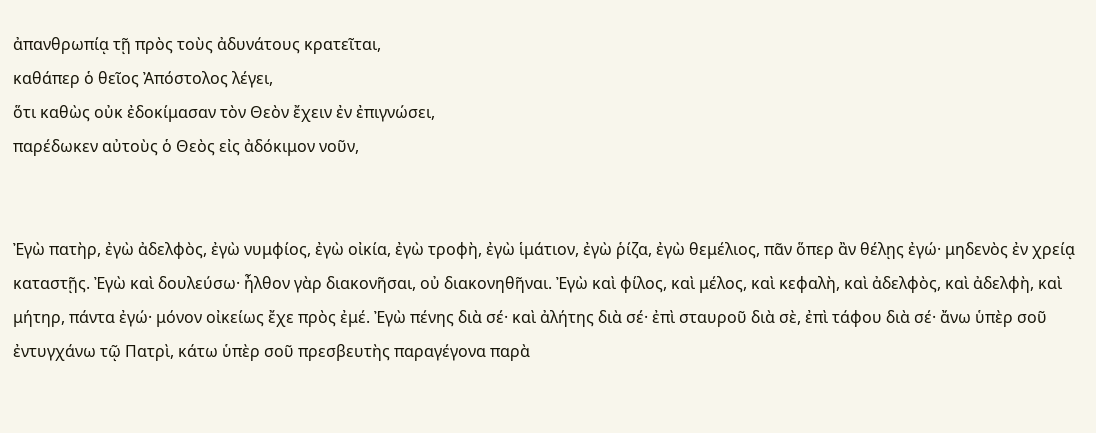ἀπανθρωπίᾳ τῇ πρὸς τοὺς ἀδυνάτους κρατεῖται,
καθάπερ ὁ θεῖος Ἀπόστολος λέγει,
ὅτι καθὼς οὐκ ἐδοκίμασαν τὸν Θεὸν ἔχειν ἐν ἐπιγνώσει,
παρέδωκεν αὐτοὺς ὁ Θεὸς εἰς ἀδόκιμον νοῦν,


Ἐγὼ πατὴρ, ἐγὼ ἀδελφὸς, ἐγὼ νυμφίος, ἐγὼ οἰκία, ἐγὼ τροφὴ, ἐγὼ ἱμάτιον, ἐγὼ ῥίζα, ἐγὼ θεμέλιος, πᾶν ὅπερ ἂν θέλῃς ἐγώ· μηδενὸς ἐν χρείᾳ καταστῇς. Ἐγὼ καὶ δουλεύσω· ἦλθον γὰρ διακονῆσαι, οὐ διακονηθῆναι. Ἐγὼ καὶ φίλος, καὶ μέλος, καὶ κεφαλὴ, καὶ ἀδελφὸς, καὶ ἀδελφὴ, καὶ μήτηρ, πάντα ἐγώ· μόνον οἰκείως ἔχε πρὸς ἐμέ. Ἐγὼ πένης διὰ σέ· καὶ ἀλήτης διὰ σέ· ἐπὶ σταυροῦ διὰ σὲ, ἐπὶ τάφου διὰ σέ· ἄνω ὑπὲρ σοῦ ἐντυγχάνω τῷ Πατρὶ, κάτω ὑπὲρ σοῦ πρεσβευτὴς παραγέγονα παρὰ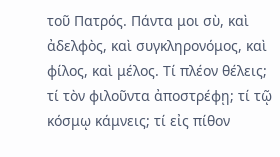τοῦ Πατρός. Πάντα μοι σὺ, καὶ ἀδελφὸς, καὶ συγκληρονόμος, καὶ φίλος, καὶ μέλος. Τί πλέον θέλεις; τί τὸν φιλοῦντα ἀποστρέφῃ; τί τῷ κόσμῳ κάμνεις; τί εἰς πίθον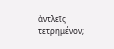ἀντλεῖς τετρημένον;